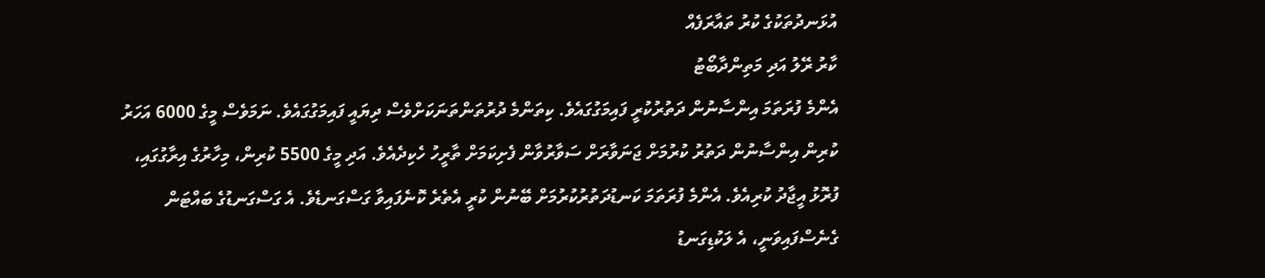އުޅަނދުތަކުގެ ކުރު ތައާރަފެއް
ކާރު ރޭލު އަދި މަތިންދާބޯޓު
އެންމެ ފުރަތަމަ އިންސާނުން ދަތުރުކުރީ ފައިމަގުގައެވެ. ކިތަންމެ ދުރުތަންތަނަކަށްވެސް ދިޔައީ ފައިމަގުގައެވެ. ނަމަވެސް މީގެ 6000 އަހަރު ކުރިން އިންސާނުން ދަތުރު ކުރުމަށް ޖަނަވާރަށް ސަވާރުވާން ފެށިކަމަށް ތާރީހު ހެކިދެއެވެ. އަދި މީގެ 5500 ކުރިން، މިހާރުގެ އިރާގުގައި، ފުރޮޅު އީޖާދު ކުރިއެވެ. އެންމެ ފުރަތަމަ ކަނޑުދަތުރުކުރުމަށް ބޭނުން ކުރީ އެތެރެ ކޮނެފައިވާ ގަސްގަނޑެވެ. އެ ގަސްގަނޑުގެ ބައްޓަން ގެނެސްފައިވަނީ، އެ ލަކުޑިގަނޑު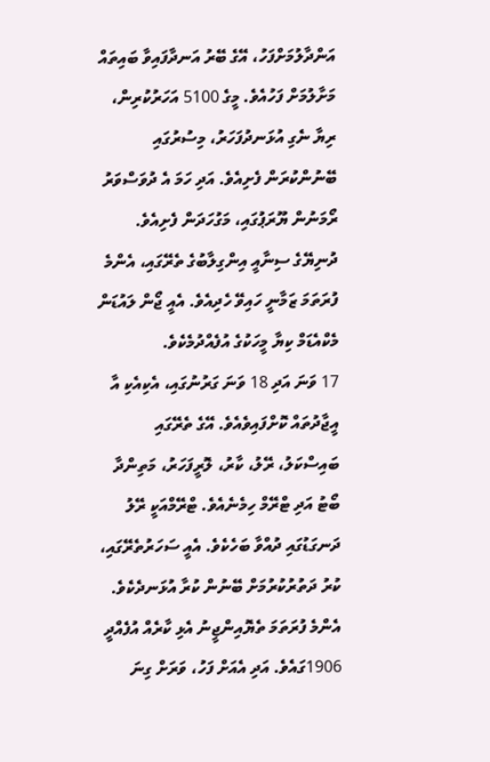އަންދާލުމަށްފަހު، އޭގެ ބޭރު އަނދާފައިވާ ބައިތައް މަށާލުމަށް ފަހުއެވެ. މީގެ 5100 އަހަރުކުރިން، ރިޔާ ނެގި އުޅަނދުފަހަރު، މިސުރުގައި ބޭނުންކުރަން ފެށިއެވެ. އަދި ހަމަ އެ ދުވަސްވަރު ރޯމަނުން ޔޫރަޕުގައި، މަގުހަދަން ފެށިއެވެ. ދުނިޔޭގެ ސިނާއީ އިންގިލާބުގެ ތެރޭގައި، އެންމެ ފުރަތަމަ ޒަމާނީ ހައިވޭ ހެދިއެވެ. އެއީ ޖޯން ލައުޑަން މެކްއެޑަމް ކިޔާ މީހަކުގެ އުފެއްދުމެކެވެ.
17 ވަނަ އަދި 18 ވަނަ ގަރުނުގައި، އެކިއެކި އާ އީޖާދުތައް ކޮށްފައިވެއެވެ. އޭގެ ތެރޭގައި ބައިސްކަލު، ރޭލު، ކާރު، ލޮރީފަހަރު، މަތިންދާ ބޯޓު އަދި ޓްރޭމް ހިމެނެއެވެ. ޓްރޭމްއަކީ ރޭލު ދަނގަޑުގައި ދުއްވާ ބަހެކެވެ. އެއީ ސަހަރުތެރޭގައި، ކުރު ދަތުރުކުރުމަށް ބޭނުން ކުރާ އުޅަނދެކެވެ. އެންމެ ފުރަތަމަ ތެޔޮއިންޖީނު އެޅި ކާރެއް އުފެއްދީ 1906ގައެވެ. އަދި އެއަށް ފަހު، ވަރަށް ގިނަ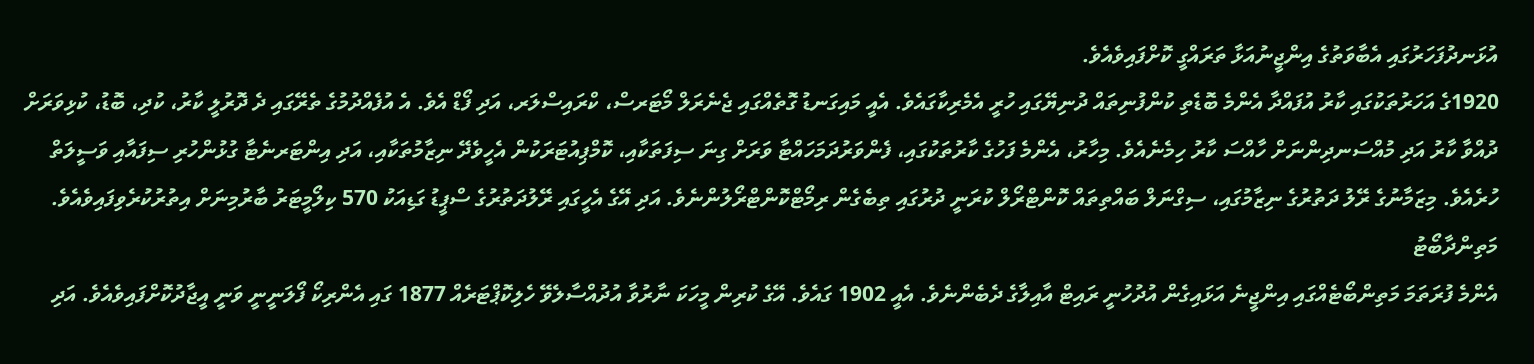އުޅަނދުފަހަރުގައި އެބާވަތުގެ އިންޖީނުއަޅާ ތަރައްގީ ކޮށްފައިވެއެވެ.
1920ގެ އަހަރުތަކުގައި ކާރު އުފައްދާ އެންމެ ބޮޑެތި ކުންފުނިތައް ދުނިޔޭގައި ހުރީ އެމެރިކާގައެވެ. އެއީ މައިގަނޑު ގޮތެއްގައި ޖެނެރަލް މޯޓަރސް، ކްރައިސްލަރ، އަދި ފޯޑް އެވެ. އެ އުފެއްދުމުގެ ތެރޭގައި ދެ ދޮރުލީ ކާރު، ކުދި، ބޮޑު، ކުޅިވަރަށް ދުއްވާ ކާރު އަދި މުއްސަނދިންނަށް ހާއްސަ ކާރު ހިމެނެއެވެ. މިހާރު، އެންމެ ފަހުގެ ކާރުތަކުގައި، ފެންވަރުދަމަހައްޓާ ވަރަށް ގިނަ ސިފަތަކާއި، ކޮމްޕިއުޓަރަކުން އެހީވެދޭ ނިޒާމުތަކާއި، އަދި އިންޓަރނެޓާ ގުޅުންހުރި ސިފައާއި ވަސީލަތް ހުރެއެވެ. މިޒަމާނުގެ ރޭލު ދަތުރުގެ ނިޒާމުގައި، ސިގްނަލް ބައްތިތައް ކޮންޓްރޯލް ކުރަނީ ދުރުގައި ތިބެގެން ރިމޯޓްކޮންޓްރޯލުންނެވެ. އަދި އޭގެ އެހީގައި ރޭލުދަތުރުގެ ސްޕީޑު ގަޑިއަކު 570 ކިލޯމީޓަރު ބާރުމިނަށް އިތުރުކުރެވިފައިވެއެވެ.
މަތިންދާބޯޓު
އެންމެ ފުރަތަމަ މަތިންބޯޓެއްގައި އިންޖީނެ އަޅައިގެން އުދުހުނީ ރައިޓް އާއިލާގެ ދެބެންނެވެ. އެއީ 1902 ގައެވެ. އޭގެ ކުރިން މީހަކަ ނާރުވާ އުދުއްސާލެވޭ ހެލިކޮޕްޓަރެއް 1877 ގައި އެންރިކޯ ފޯލަނީނީ ވަނީ އީޖާދުކޮށްފައިވެއެވެ. އަދި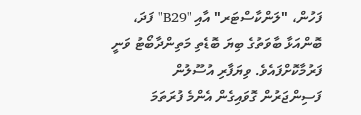ފަހުން، "ލަންކާސްޓަރ" އާއި "B29" ފަދަ، ބޮންއަޅާ ބާވަތުގެ ބިޔަ ބޮޑެތި މަތިންދާބޯޓު ވަނީ ފަރުމާކޮށްފައެވެ. ވިޔަފާރި އުސޫލުން ފަސިންޖަރުން ގޮވައިގެން އެންމެ ފުރަތަމަ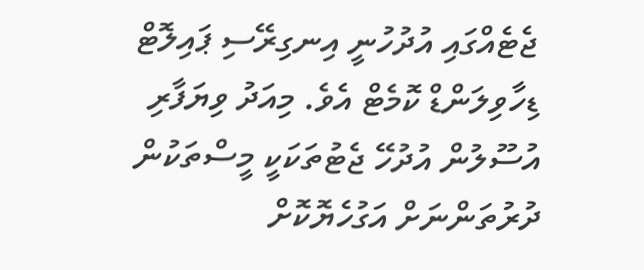ޖެޓެއްގައި އުދުހުނީ އިނގިރޭސި ޕައިލޮޓް ޑިހާވިލަންޑް ކޮމެޓް އެވެ. މިއަދު ވިޔަފާރި އުސޫލުން އުދުހޭ ޖެޓުތަކަކީ މީސްތަކުން ދުރުތަންނަށް އަގުހެޔޮކޮށް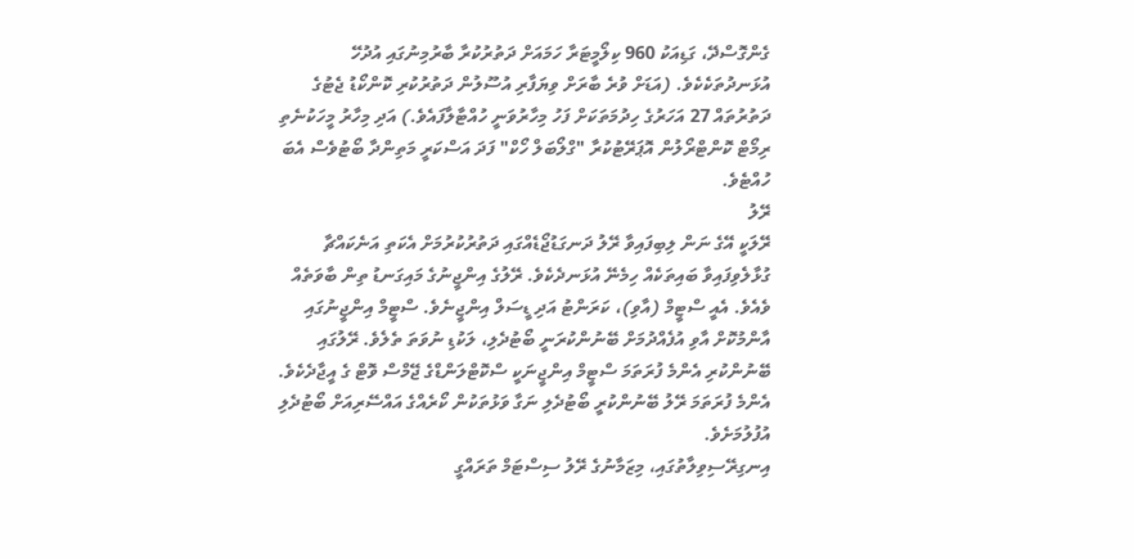ގެންގޮސްދޭ، ގަޑިއަކު 960 ކިލޯމީޓަރާ ހަމައަށް ދަތުރުކުރާ ބާރުމިނުގައި އުދުހޭ އުޅަނދުތަކެކެވެ. (އަޑަށް ވުރެ ބާރަށް ވިޔަފާރި އުސޫލުން ދަތުރުކުރި ކޮންކޯޑު ޖެޓުގެ ދަތުރުތައް 27 އަހަރުގެ ހިދުމަތަކަށް ފަހު މިހާރުވަނީ ހުއްޓާލާފައެވެ.) އަދި މިހާރު މީހަކުނެތި ރިމޯޓް ކޮންޓްރޯލުން އޮޕަރޭޓުކުރާ "ގްލޯބަލް ހޯކް" ފަދަ އަސްކަރީ މަތިންދާ ބޯޓުވެސް އެބަ ހުއްޓެވެ.
ރޭލު
ރޭލަކީ އޭގެ ނަން ލިބިފައިވާ ރޭލު ދަނގަޑުޖޯޑެއްގައި ދަތުރުކުރުމަށް އެކަތި އަނެކައްޗާ ގުޅާލެވިފައިވާ ބައިތަކެއް ހިމެނޭ އުޅަނދެކެވެ. ރޭލުގެ އިންޖީނުގެ މައިގަނޑު ތިން ބާވަތެއް ވެއެވެ. އެއީ ސްޓީމް (އާވި)، ކަރަންޓު އަދި ޑީސަލް އިންޖީނެވެ. ސްޓީމް އިންޖީނުގައި އާންމުކޮށް އާވި އުފެއްދުމަށް ބޭނުންކުރަނީ ބޯޓުދެލި، ލަކުޑި ނުވަތަ ތެލެވެ. ރޭލުގައި ބޭނުންކުރި އެންމެ ފުރަތަމަ ސްޓީމް އިންޖީނަކީ ސްކޮޓްލަންޑްގެ ޖޭމްސް ވޮޓް ގެ އީޖާދެކެވެ. އެންމެ ފުރަތަމަ ރޭލު ބޭނުންކުރީ ބޯޓުދެލި ނަގާ ވަޅުތަކުން ކޯރެއްގެ އައްސޭރިއަށް ބޯޓުދެލި އުފުލުމަށެވެ.
އިނގިރޭސިވިލާތުގައި، މިޒަމާނުގެ ރޭލު ސިސްޓަމް ތަރައްގީ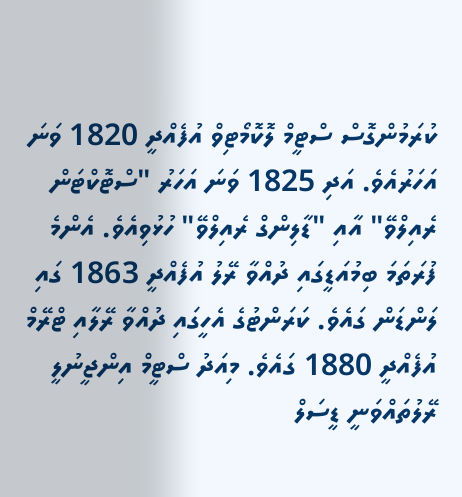ކުރަމުންގޮސް ސްޓީމް ލޮކޮމޯޓިވް އުފެއްދީ 1820 ވަނަ އަހަރުއެވެ. އަދި 1825 ވަނަ އަހަރު "ސްޓޮކްޓަން ރެއިލްވޭ" އާއި "ޑާލިންގް ރެއިލްވޭ" ހުޅުވިއެވެ. އެންމެ ފުރަތަމަ ބިމުއަޑީގައި ދުއްވާ ރޭލު އުފެއްދީ 1863 ގައި ލަންޑަން ގައެވެ. ކަރަންޓުގެ އެހީގައި ދުއްވާ ރޭލާއި ޓްރޭމް އުފެއްދީ 1880 ގައެވެ. މިއަދު ސްޓީމް އިންޖީނުލީ ރޭލުތައްވަނީ ޑީސަލް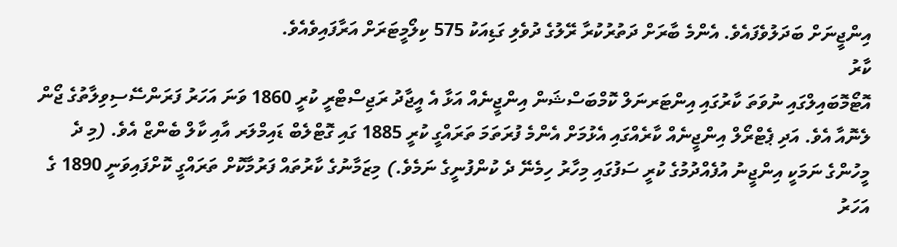އިންޖީނަށް ބަދަލުވެފައެވެ. އެންމެ ބާރަށް ދަތުރުކުރާ ރޭލުގެ ދުވެލި ގަޑިއަކު 575 ކިލޯމީޓަރަށް އަރާފައިވެއެވެ.
ކާރު
އޮޓޯމޮބައިލްގައި ނުވަތަ ކާރުގައި އިންޓަރނަލް ކޮމްބަސްޝަން އިންޖީނެއް އަޅާ އެ އީޖާދު ރަޖިސްޓްރީ ކުރީ 1860 ވަނަ އަހަރު ފަރަންސޭސިވިލާތުގެ ޖޯން ލެނޮއާ އެވެ. އަދި ޕެޓްރޯލް އިންޖީނެއް ކާރެއްގައި އެޅުމަށް އެންމެ ފުރަތަމަ ތަރައްގީ ކުރީ 1885 ގައި ގޮޓްލެބް ޑައިމްލަރ އާއި ކާލް ބެންޒް އެވެ. (މި ދެ މީހުންގެ ނަމަކީ އިންޖީނު އުފެއްދުމުގެ ކުރީ ސަފުގައި މިހާރު ހިމެނޭ ދެ ކުންފުނީގެ ނަމެވެ.) މިޒަމާނުގެ ކާރުތައް ފަރުމާކޮށް ތަރައްގީ ކޮށްފައިވަނީ 1890 ގެ އަހަރު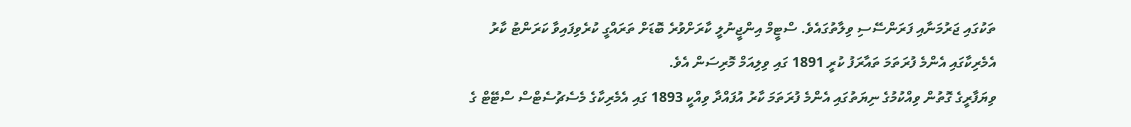ތަކުގައި ޖަރުމަނާއި ފަރަންސޭސި ވިލާތުގައެވެ. ސްޓީމް އިންޖީނުލީ ކާރަށްވުރެ ބޮޑަށް ތަރައްގީ ކުރެވިފައިވާ ކަރަންޓު ކާރު އެމެރިކާގައި އެންމެ ފުރަތަމަ ތައާރަފު ކުރީ 1891 ގައި ވިލިއަމް މޮރިސަން އެވެ.
ވިޔަފާރީގެ ގޮތުން ވިއްކުމުގެ ނިޔަތުގައި އެންމެ ފުރަތަމަ ކާރު އުފައްދާ ވިއްކީ 1893 ގައި އެމެރިކާގެ މެސެޗުސެޓްސް ސްޓޭޓް ގެ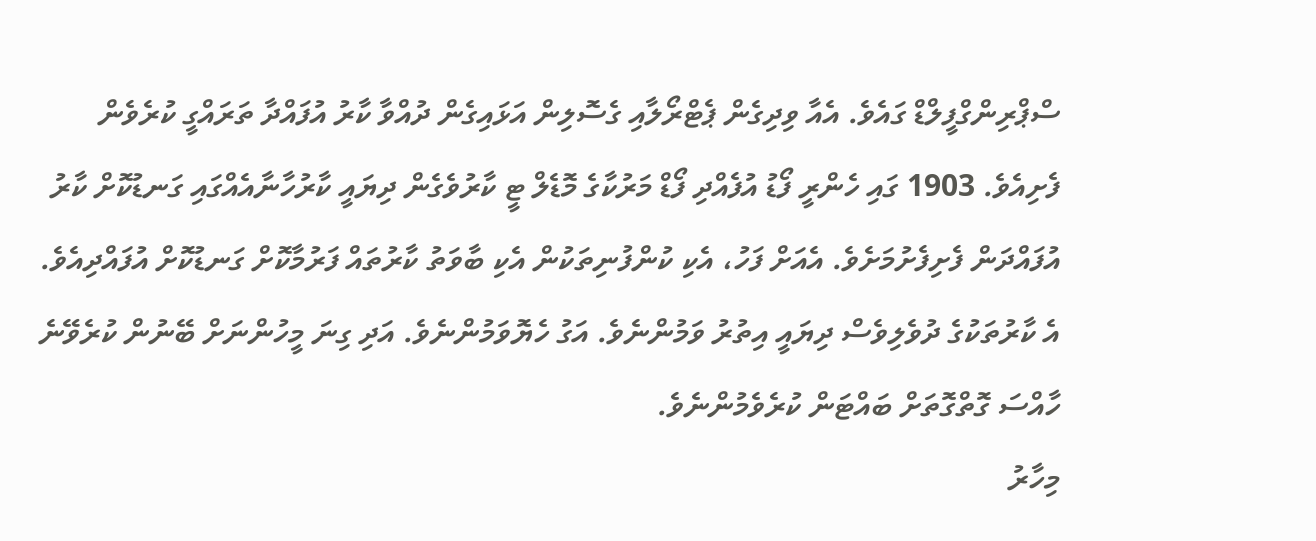ސްޕްރިންގްފީލްޑް ގައެވެ. އެއާ ވިދިގެން ޕެޓްރޯލާއި ގެސޮލިން އަޅައިގެން ދުއްވާ ކާރު އުފައްދާ ތަރައްގީ ކުރެވެން ފެށިއެވެ. 1903 ގައި ހެންރީ ފޯޑު އުފެއްދި ފޯޑް މަރުކާގެ މޮޑެލް ޓީ ކާރުވެގެން ދިޔައީ ކާރުހާނާއެއްގައި ގަނޑުކޮށް ކާރު އުފައްދަން ފެށިފެށުމަށެވެ. އެއަށް ފަހު، އެކި ކުންފުނިތަކުން އެކި ބާވަތު ކާރުތައް ފަރުމާކޮށް ގަނޑުކޮށް އުފައްދިއެވެ. އެ ކާރުތަކުގެ ދުވެލިވެސް ދިޔައީ އިތުރު ވަމުންނެވެ. އަގު ހެޔޮވަމުންނެވެ. އަދި ގިނަ މީހުންނަށް ބޭނުން ކުރެވޭނެ ހާއްސަ ގޮތްގޮތަށް ބައްޓަން ކުރެވެމުންނެވެ.
މިހާރު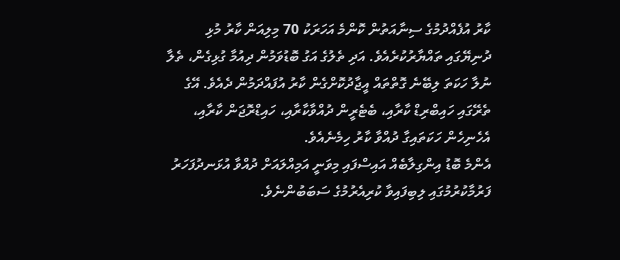ކާރު އުފެއްދުމުގެ ސިނާއަތުން ކޮންމެ އަހަރަކު 70 މިލިއަން ކާރު މުޅި ދުނިޔޭގައި ތައްޔާރުކުރެއެވެ. އަދި ތެލުގެ އަގު ބޮޑުވަމުން ދިއުމާ ގުޅިގެން، ތެލާ ނުލާ ހަކަތަ ލިބޭނެ ގޮތްތައް އީޖާދުކޮށްގެން ކާރު އުފައްދަމުން ދެއެވެ. އޭގެ ތެރޭގައި ހައިބްރިޑް ކާރާއި، ބެޓެރީން ދުއްވާކާރާއި، ހައިޑްރޮޖަން ކާރާއި، އެހެނިހެން ހަކަތައިގާ ދުއްވާ ކާރު ހިމެނެއެވެ.
އެންމެ ބޮޑު އިންގިލާބެއް އައިސްފައި މިވަނީ އަމިއްލައަށް ދުއްވާ އުޅަނދުފަހަރު ފަރުމާކުރުމުގައި ލިބިފައިވާ ކުރިއެރުމުގެ ސަބަބުންނެވެ.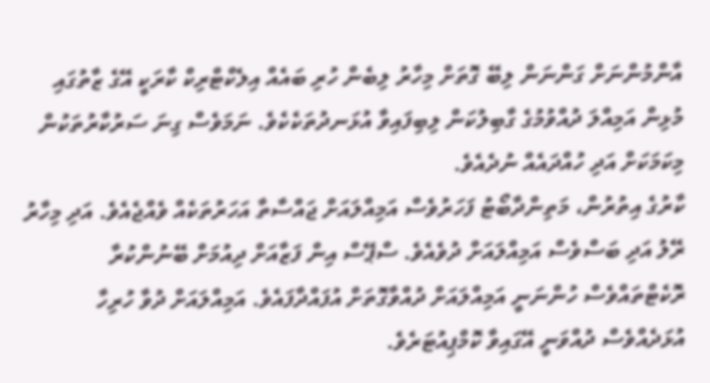އާންމުންނަށް ގަންނަން ލިބޭ ގޮތަށް މިހާރު ލިބެން ހުރި ބައެއް އިލެކްޓްރިކް ކާރަކީ އޭގެ ޒާތުގައި މުޅިން އަމިއްލަ ދުއްވުމުގެ ގާބިލުކަން ލިބިފައިވާ އުޅަނދުތަކެކެވެ. ނަމަވެސް ގިނަ ސަރުކާރުތަކުން މިކަމަކަށް އަދި ހުއްދައެއް ނުދެއެވެ.
ކާރުގެ އިތުރުން، މަތިންދާބޯޓު ފަހަރުވެސް އަމިއްލައަށް ޖައްސާތާ އަހަރުތަކެއް ވެއްޖެއެވެ. އަދި މިހާރު ރޭލު އަދި ބަސްވެސް އަމިއްލައަށް ދުވެއެވެ. ސްޕޭސް އިން ފަޒާއަށް ދިއުމަށް ބޭނުންކުރާ ރޮކެޓްތައްވެސް ހުންނަނީ އަމިއްލައަށް ދުއްވާގޮތަށް އުފައްދާފައެވެ. އަމިއްލައަށް ދުވާ ހުރިހާ އުޅަދެއްވެސް ދުއްވަނީ އޭގައިވާ ކޮމްޕިއުޓަރެވެ.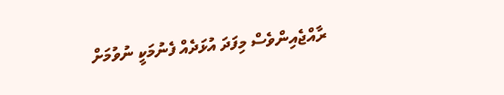ރާއްޖެއިންވެސް މިފަދަ އުޅަދެއް ފެނުމަކީ ނުވުމަށް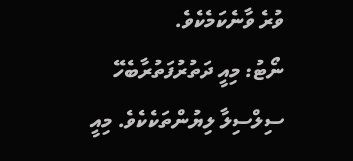ވުރެ ވާނެކަމެކެވެ.
ނޯޓު: މިއީ ދަތުރުފަތުރާބެހޭ ސިލްސިލާ ލިޔުންތަކެކެވެ. މިއީ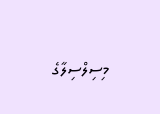މިސިލްސިލާގެ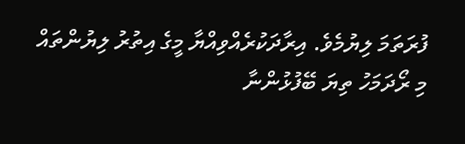ފުރަތަމަ ލިޔުމެވެ. އިރާދަކުރެއްވިއްޔާ މީގެ އިތުރު ލިޔުންތައް މި ރޯދަމަހު ތިޔަ ބޭފުޅުންނާ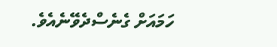ހަމައަށް ގެނެސްދެވޭނެއެވެ.